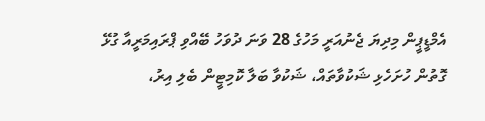އެމްޑީޕީން މިދިޔަ ޖެނުއަރީ މަހުގެ 28 ވަނަ ދުވަހު ބޭއްވި ޕްރައިމަރީއާ ގުޅޭ ގޮތުން ހުށަހެޅި ޝަކުވާތައް، ޝަކުވާ ބަލާ ކޮމިޓީން ބެލި އިރު،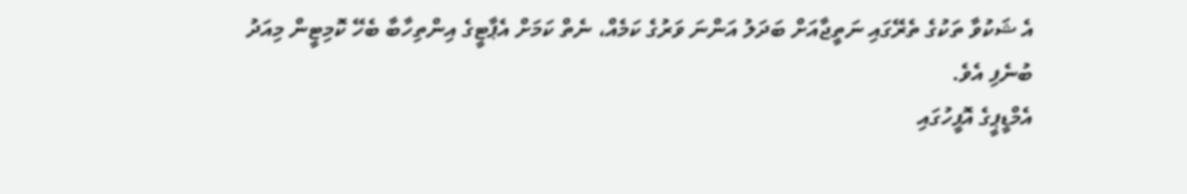އެ ޝަކުވާ ތަކުގެ ތެރޭގައި ނަތީޖާއަށް ބަދަލު އަންނަ ވަރުގެ ކަމެއް، ނެތް ކަމަށް އެޕާޓީގެ އިންތިހާބާ ބެހޭ ކޮމިޓީން މިއަދު ބުނެފި އެވެ.
އެމްޑީޕީގެ އޮފީހުގައި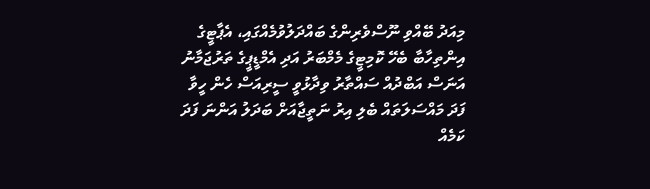މިއަދު ބޭއްވި ނޫސްވެރިންގެ ބައްދަލުވުމެއްގައި، އެޕާޓީގެ އިންތިހާބާ ބެހޭ ކޮމިޓީގެ މެމްބަރު އަދި އެމްޑީޕީގެ ތަރުޖަމާނު އަނަސް އަބްދުއް ސައްތާރު ވިދާޅުވީ ސީރިއަސް ހެން ހީވާ ފަދަ މައްސަލަތައް ބެލި އިރު ނަތީޖާއަށް ބަދަލު އަންނަ ފަދަ ކަމެއް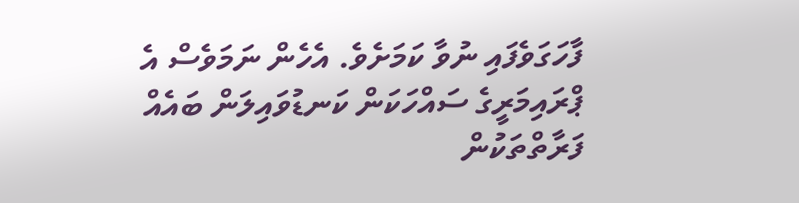ފާހަގަވެފައި ނުވާ ކަމަށެވެ. އެހެން ނަމަވެސް އެ ޕްރައިމަރީގެ ސައްހަކަން ކަނޑުވައިލަން ބައެއް ފަރާތްތަކުން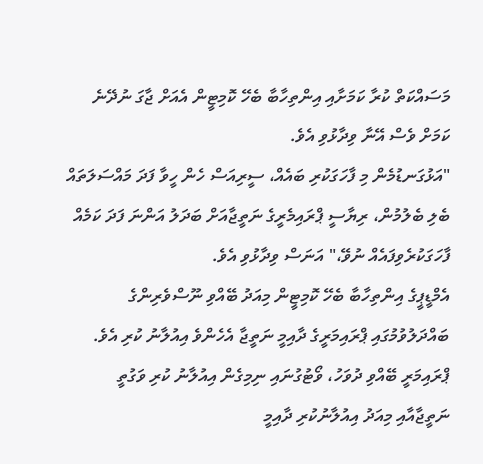މަސައްކަތް ކުރާ ކަމަށާއި އިންތިހާބާ ބެހޭ ކޮމިޓީން އެއަށް ޖާގަ ނުދޭނެ ކަމަށް ވެސް އޭނާ ވިދާޅުވި އެވެ.
"އަޅުގަނޑުމެން މި ފާހަގަކުރި ބައެއް، ސީރިއަސް ހެން ހީވާ ފަދަ މައްސަލަތައް ބެލި ބެލުމުން، ރިޔާސީ ޕްރައިމެރީގެ ނަތީޖާއަށް ބަދަލު އަންނަ ފަދަ ކަމެއް ފާހަގަކުރެވިފައެއް ނުވޭ،" އަނަސް ވިދާޅުވި އެވެ.
އެމްޑީޕީގެ އިންތިހާބާ ބެހޭ ކޮމިޓީން މިއަދު ބޭއްވި ނޫސްވެރިންގެ ބައްދަލުވުމުގައި ޕްރައިމަރީގެ ދާއިމީ ނަތީޖާ އެހެންވެ އިއުލާނު ކުރި އެވެ. ޕްރައިމަރީ ބޭއްވި ދުވަހު، ވޯޓުގުނައި ނިމިގެން އިއުލާނު ކުރި ވަގުތީ ނަތީޖާއާއި މިއަދު އިއުލާނުކުރި ދާއިމީ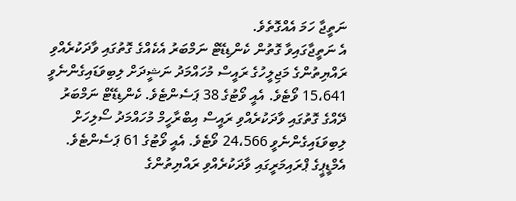ނަތީޖާ ހަމަ އެއްގޮތެވެ.
އެ ނަތީޖާގައިވާ ގޮތުން ކެންޑިޑޭޓް ނަމްބަރު އެކެއްގެ ގޮތުގައި ވާދަކުރެއްވި ރައްޔިތުންގެ މަޖިލީހުގެ ރައީސް މުހައްމަދު ނަޝީދަށް ލިބިވަޑައިގެންނެވީ 15،641 ވޯޓެވެ. އެއީ ވޯޓުގެ 38 ޕަސެންޓެވެ. ކެންޑިޑޭޓް ނަމްބަރު ދޭއްގެ ގޮތުގައި ވާދަކުރެއްވި ރައީސް އިބްރާހީމް މުހައްމަދު ސޯލިހަށް ލިބިވަޑައިގެންނެވީ 24،566 ވޯޓެވެ. އެއީ ވޯޓުގެ 61 ޕަސެންޓެވެ.
އެމްޑީޕީގެ ޕްރައިމަރީގައި ވާދަކުރެއްވި ރައްޔިތުންގެ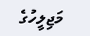މަޖިލީހުގެ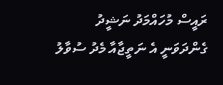ރައީސް މުހައްމަދު ނަޝީދު ގެންދަވަނީ އެ ނަތީޖާއާ މެދު ސުވާލު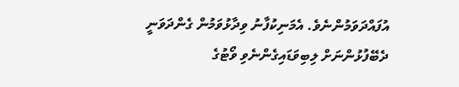އުފައްދަވަމުންނެވެ. އެމަނިކުފާނު ވިދާޅުވަމުން ގެންދަވަނީ ދެބޭފުޅުންނަށް ލިބިވަޑައިގެންނެވި ވޯޓުގެ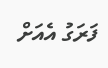ފަރަގު އެއަށް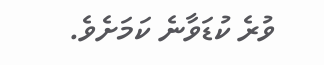ވުރެ ކުޑަވާނެ ކަމަށެވެ.